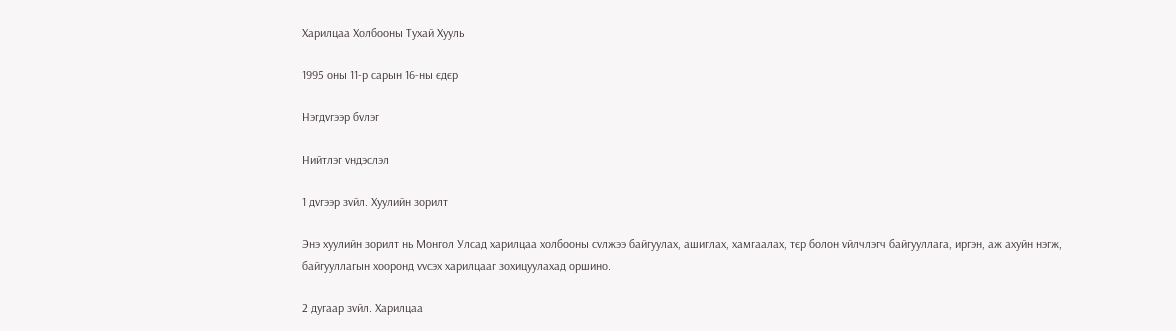Харилцаа Холбооны Тухай Хууль

1995 оны 11-р сарын 16-ны єдєр

Нэгдvгээр бvлэг

Нийтлэг vндэслэл

1 дvгээр зvйл. Хуулийн зорилт

Энэ хуулийн зорилт нь Монгол Улсад харилцаа холбооны сvлжээ байгуулах, ашиглах, хамгаалах, тєр болон vйлчлэгч байгууллага, иргэн, аж ахуйн нэгж, байгууллагын хооронд vvсэх харилцааг зохицуулахад оршино.

2 дугаар зvйл. Харилцаа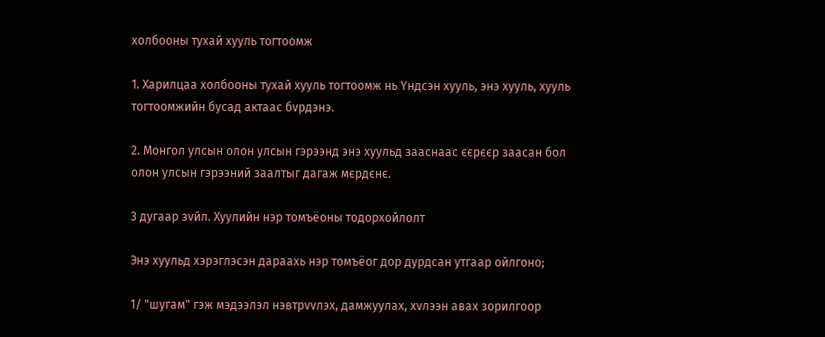холбооны тухай хууль тогтоомж

1. Харилцаа холбооны тухай хууль тогтоомж нь Yндсэн хууль, энэ хууль, хууль тогтоомжийн бусад актаас бvрдэнэ.

2. Монгол улсын олон улсын гэрээнд энэ хуульд зааснаас єєрєєр заасан бол олон улсын гэрээний заалтыг дагаж мєрдєнє.

3 дугаар зvйл. Хуулийн нэр томъёоны тодорхойлолт

Энэ хуульд хэрэглэсэн дараахь нэр томъёог дор дурдсан утгаар ойлгоно;

1/ "шугам" гэж мэдээлэл нэвтрvvлэх, дамжуулах, хvлээн авах зорилгоор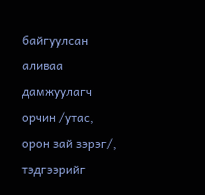байгуулсан аливаа дамжуулагч орчин /утас, орон зай зэрэг/, тэдгээрийг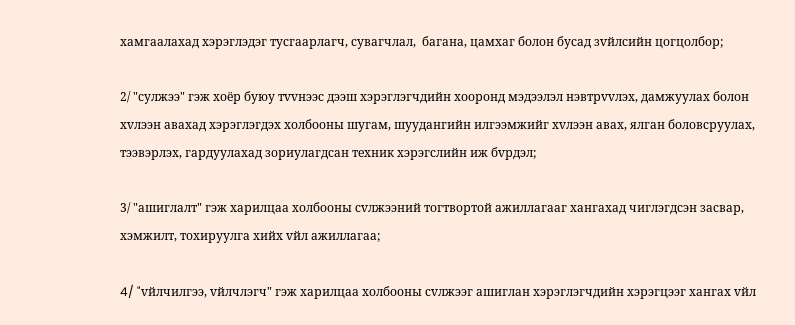хамгаалахад хэрэглэдэг тусгаарлагч, сувагчлал,  багана, цамхаг болон бусад зvйлсийн цогцолбор;

2/ "сулжээ" гэж хоёр буюу тvvнээс дээш хэрэглэгчдийн хооронд мэдээлэл нэвтрvvлэх, дамжуулах болон хvлээн авахад хэрэглэгдэх холбооны шугам, шуудангийн илгээмжийг хvлээн авах, ялган боловсруулах, тээвэрлэх, гардуулахад зориулагдсан техник хэрэгслийн иж бvрдэл;

3/ "ашиглалт" гэж харилцаа холбооны сvлжээний тогтвортой ажиллагааг хангахад чиглэгдсэн засвар, хэмжилт, тохируулга хийх vйл ажиллагаа;

4/ "vйлчилгээ, vйлчлэгч" гэж харилцаа холбооны сvлжээг ашиглан хэрэглэгчдийн хэрэгцээг хангах vйл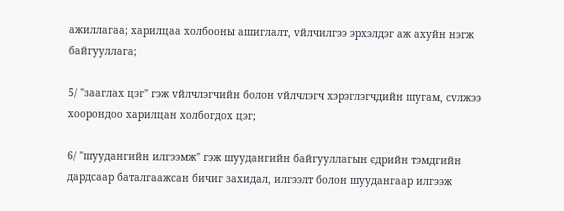ажиллагаа; харилцаа холбооны ашиглалт, vйлчилгээ эрхэлдэг аж ахуйн нэгж байгууллага;

5/ "зааглах цэг" гэж vйлчлэгчийн болон vйлчлэгч хэрэглэгчдийн шугам, сvлжээ хоорондоо харилцан холбогдох цэг;

6/ "шуудангийн илгээмж" гэж шуудангийн байгууллагын єдрийн тэмдгийн дардсаар баталгаажсан бичиг захидал, илгээлт болон шуудангаар илгээж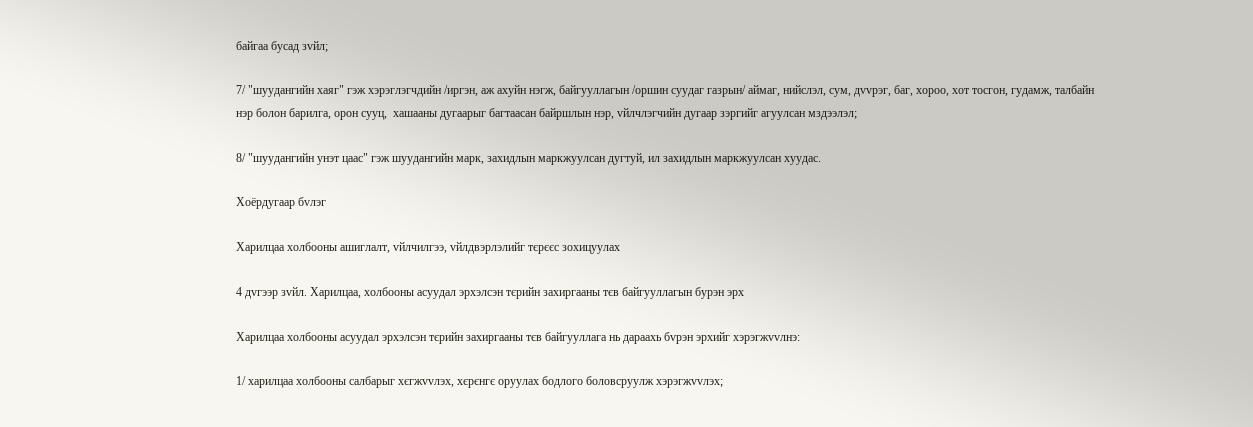байгаа бусад зvйл;

7/ "шуудангийн хаяг" гэж хэрэглэгчдийн /иргэн, аж ахуйн нэгж, байгууллагын /оршин суудаг газрын/ аймаг, нийслэл, сум, дvvрэг, баг, хороо, хот тосгон, гудамж, талбайн нэр болон барилга, орон сууц,  хашааны дугаарыг багтаасан байршлын нэр, vйлчлэгчийн дугаар зэргийг агуулсан мздээлэл;

8/ "шуудангийн унэт цаас" гэж шуудангийн марк, захидлын маркжуулсан дугтуй, ил захидлын маркжуулсан хуудас.

Хоёрдугаар бvлэг

Харилцаа холбооны ашиглалт, vйлчилгээ, vйлдвэрлэлийг тєрєєс зохицуулах

4 дvгээр зvйл. Харилцаа, холбооны асуудал эрхэлсэн тєрийн захиргааны тєв байгууллагын бурэн эрх

Харилцаа холбооны асуудал эрхэлсэн тєрийн захиргааны тєв байгууллага нь дараахь бvрэн эрхийг хэрэгжvvлнэ:

1/ харилцаа холбооны салбарыг хєгжvvлэх, хєрєнгє оруулах бодлого боловсруулж хэрэгжvvлэх;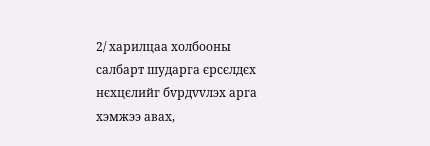2/ харилцаа холбооны салбарт шударга єрсєлдєх нєхцєлийг бvрдvvлэх арга хэмжээ авах,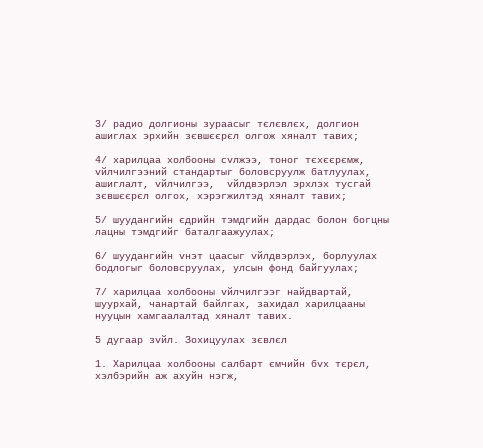3/ радио долгионы зураасыг тєлєвлєх, долгион ашиглах эрхийн зєвшєєрєл олгож хяналт тавих;

4/ харилцаа холбооны сvлжээ, тоног тєхєєрємж,  vйлчилгээний стандартыг боловсруулж батлуулах, ашиглалт, vйлчилгээ,  vйлдвэрлэл эрхлэх тусгай зєвшєєрєл олгох, хэрэгжилтэд хяналт тавих;

5/ шуудангийн єдрийн тэмдгийн дардас болон богцны лацны тэмдгийг баталгаажуулах;

6/ шуудангийн vнэт цаасыг vйлдвэрлэх, борлуулах бодлогыг боловсруулах, улсын фонд байгуулах;

7/ харилцаа холбооны vйлчилгээг найдвартай, шуурхай, чанартай байлгах, захидал харилцааны нууцын хамгаалалтад хяналт тавих.

5 дугаар зvйл. Зохицуулах зєвлєл

1. Харилцаа холбооны салбарт ємчийн бvх тєрєл, хэлбэрийн аж ахуйн нэгж,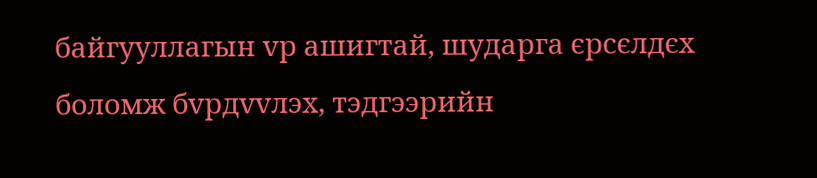байгууллагын vр ашигтай, шударга єрсєлдєх боломж бvрдvvлэх, тэдгээрийн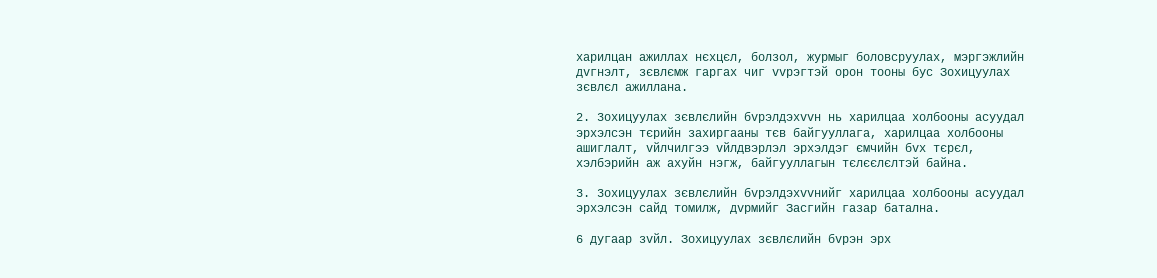харилцан ажиллах нєхцєл, болзол, журмыг боловсруулах, мэргэжлийн дvгнэлт, зєвлємж гаргах чиг vvрэгтэй орон тооны бус Зохицуулах зєвлєл ажиллана.

2. 3охицуулах зєвлєлийн бvрэлдэхvvн нь харилцаа холбооны асуудал эрхэлсэн тєрийн захиргааны тєв байгууллага, харилцаа холбооны ашиглалт, vйлчилгээ vйлдвэрлэл эрхэлдэг ємчийн бvх тєрєл,  хэлбэрийн аж ахуйн нэгж, байгууллагын тєлєєлєлтэй байна.

3. 3охицуулах зєвлєлийн бvрэлдэхvvнийг харилцаа холбооны асуудал эрхэлсэн сайд томилж, дvрмийг Засгийн газар батална.

6 дугаар зvйл. Зохицуулах зєвлєлийн бvрэн эрх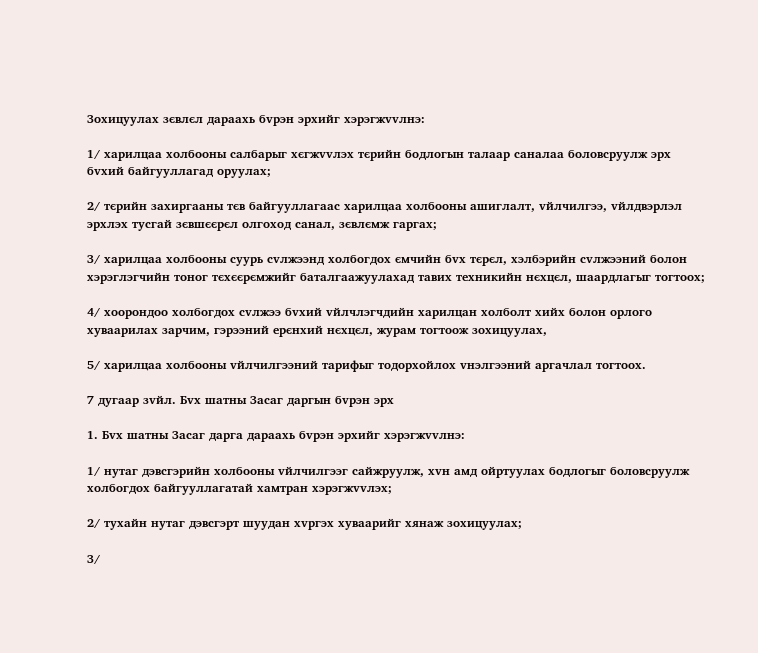Зохицуулах зєвлєл дараахь бvрэн эрхийг хэрэгжvvлнэ:

1/ харилцаа холбооны салбарыг хєгжvvлэх тєрийн бодлогын талаар саналаа боловсруулж эрх бvхий байгууллагад оруулах;

2/ тєрийн захиргааны тєв байгууллагаас харилцаа холбооны ашиглалт, vйлчилгээ, vйлдвэрлэл эрхлэх тусгай зєвшєєрєл олгоход санал, зєвлємж гаргах;

З/ харилцаа холбооны суурь сvлжээнд холбогдох ємчийн бvх тєрєл, хэлбэрийн сvлжээний болон хэрэглэгчийн тоног тєхєєрємжийг баталгаажуулахад тавих техникийн нєхцєл, шаардлагыг тогтоох;

4/ хоорондоо холбогдох сvлжээ бvхий vйлчлэгчдийн харилцан холболт хийх болон орлого хуваарилах зарчим, гэрээний ерєнхий нєхцєл, журам тогтоож зохицуулах,

5/ харилцаа холбооны vйлчилгээний тарифыг тодорхойлох vнэлгээний аргачлал тогтоох.

7 дугаар зvйл. Бvх шатны Засаг даргын бvрэн эрх

1. Бvх шатны Засаг дарга дараахь бvрэн эрхийг хэрэгжvvлнэ:

1/ нутаг дэвсгэрийн холбооны vйлчилгээг сайжруулж, хvн амд ойртуулах бодлогыг боловсруулж холбогдох байгууллагатай хамтран хэрэгжvvлэх;

2/ тухайн нутаг дэвсгэрт шуудан хvргэх хуваарийг хянаж зохицуулах;

З/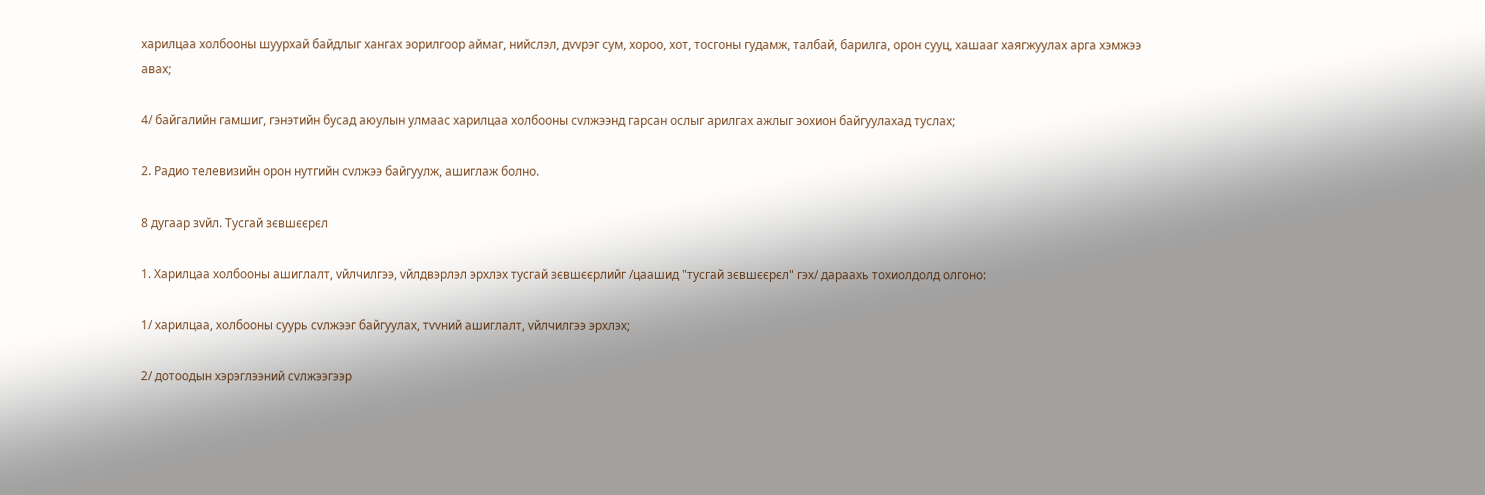харилцаа холбооны шуурхай байдлыг хангах эорилгоор аймаг, нийслэл, дvvрэг сум, хороо, хот, тосгоны гудамж, талбай, барилга, орон сууц, хашааг хаягжуулах арга хэмжээ авах;

4/ байгалийн гамшиг, гэнэтийн бусад аюулын улмаас харилцаа холбооны сvлжээнд гарсан ослыг арилгах ажлыг эохион байгуулахад туслах;

2. Радио телевизийн орон нутгийн сvлжээ байгуулж, ашиглаж болно.

8 дугаар зvйл. Тусгай зєвшєєрєл

1. Харилцаа холбооны ашиглалт, vйлчилгээ, vйлдвэрлэл эрхлэх тусгай зєвшєєрлийг /цаашид "тусгай зєвшєєрєл" гэх/ дараахь тохиолдолд олгоно:

1/ харилцаа, холбооны суурь сvлжээг байгуулах, тvvний ашиглалт, vйлчилгээ эрхлэх;

2/ дотоодын хэрэглээний сvлжээгээр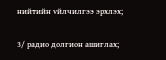нийтийн vйлчилгээ эрхлэх;

3/ радио долгион ашиглах;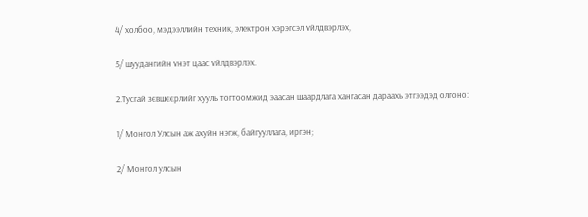4/ холбоо, мэдээллийн техник, электрон хэрэгсэл vйлдвэрлэх,

5/ шуудангийн vнэт цаас vйлдвэрлэх.

2.Тусгай зєвшєєрлийг хууль тогтоомжид эаасан шаардлага хангасан дараахь этгээдэд олгоно:

1/ Монгол Улсын аж ахуйн нэгж, байгууллага, иргэн;

2/ Монгол улсын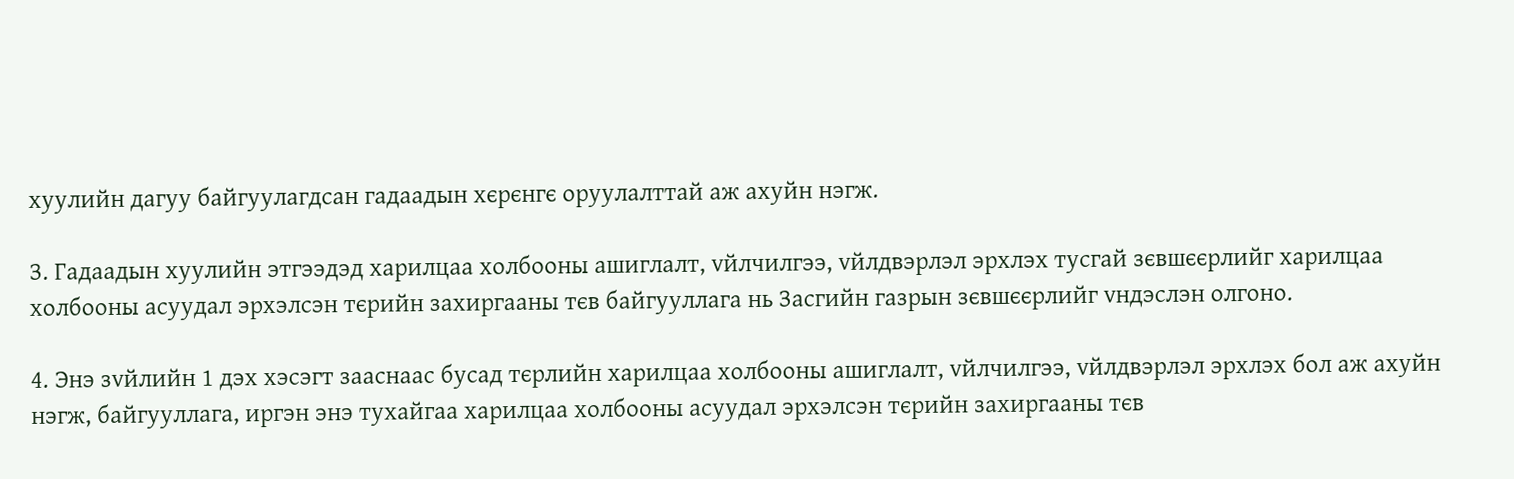хуулийн дагуу байгуулагдсан гадаадын хєрєнгє оруулалттай аж ахуйн нэгж.

З. Гадаадын хуулийн этгээдэд харилцаа холбооны ашиглалт, vйлчилгээ, vйлдвэрлэл эрхлэх тусгай зєвшєєрлийг харилцаа холбооны асуудал эрхэлсэн тєрийн захиргааны тєв байгууллага нь Засгийн газрын зєвшєєрлийг vндэслэн олгоно.

4. Энэ зvйлийн 1 дэх хэсэгт зааснаас бусад тєрлийн харилцаа холбооны ашиглалт, vйлчилгээ, vйлдвэрлэл эрхлэх бол аж ахуйн нэгж, байгууллага, иргэн энэ тухайгаа харилцаа холбооны асуудал эрхэлсэн тєрийн захиргааны тєв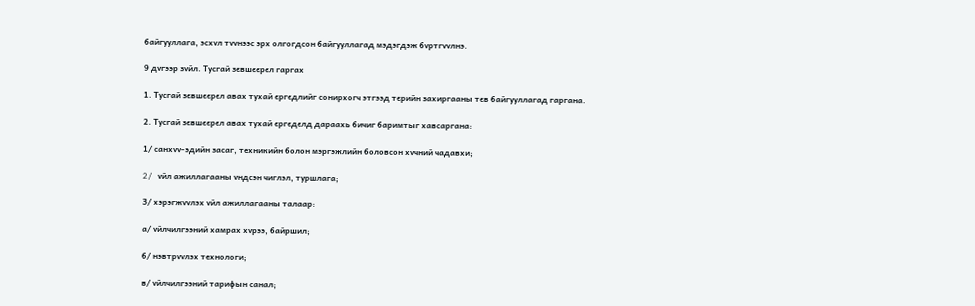байгууллага, эсхvл тvvнээс эрх олгогдсон байгууллагад мэдэгдэж бvртгvvлнэ.

9 дvгээр зvйл. Тусгай зєвшєєрєл гаргах

1. Тусгай зєвшєєрєл авах тухай єргєдлийг сонирхогч этгээд тєрийн захиргааны тєв байгууллагад гаргана.

2. Тусгай зєвшєєрєл авах тухай єргєдєлд дараахь бичиг баримтыг хавсаргана:

1/ санхvv-эдийн засаг, техникийн болон мэргэжлийн боловсон хvчний чадавхи;

2/ vйл ажиллагааны vндсэн чиглэл, туршлага;

З/ хэрэгжvvлэх vйл ажиллагааны талаар:

а/ vйлчилгээний хамрах хvрээ, байршил;

б/ нэвтрvvлэх технологи;

в/ vйлчилгээний тарифын санал;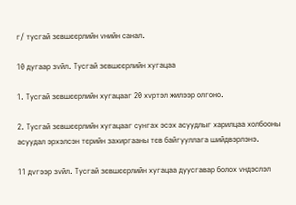г/ тусгай зєвшєєрлийн vнийн санал.

10 дугаар зvйл. Тусгай зєвшєєрлийн хугацаа

1. Тусгай зєвшєєрлийн хугацааг 20 хvртэл жилээр олгоно.

2. Тусгай зєвшєєрлийн хугацааг сунгах эсэх асуудлыг харилцаа холбооны асуудал эрхэлсэн тєрийн захиргааны тєв байгууллага шийдвэрлэнэ.

11 дvгээр зvйл. Тусгай зєвшєєрлийн хугацаа дуусгавар болох vндэслэл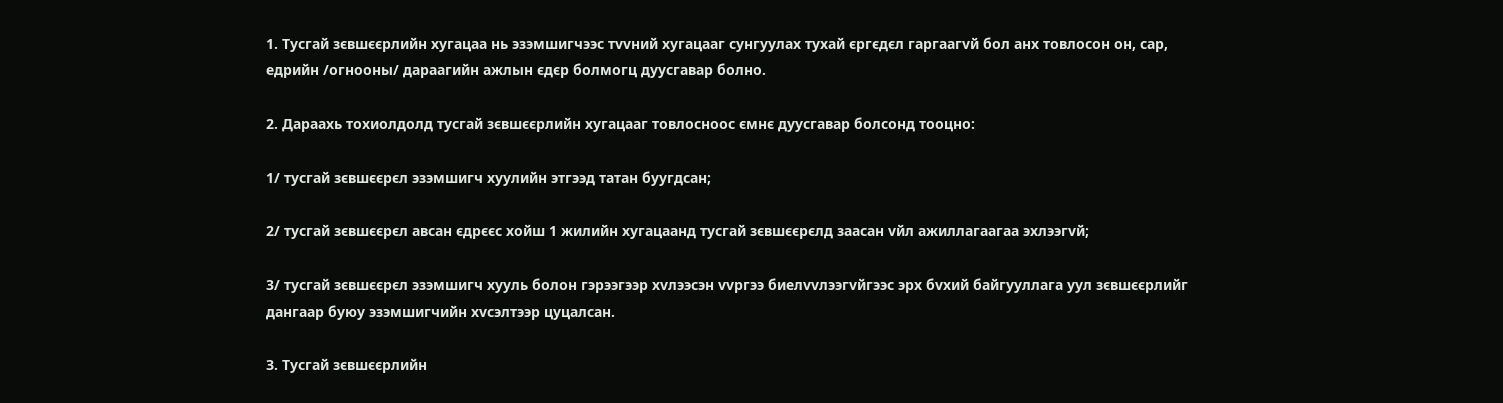1. Тусгай зєвшєєрлийн хугацаа нь эзэмшигчээс тvvний хугацааг сунгуулах тухай єргєдєл гаргаагvй бол анх товлосон он, сар, едрийн /огнооны/ дараагийн ажлын єдєр болмогц дуусгавар болно.

2. Дараахь тохиолдолд тусгай зєвшєєрлийн хугацааг товлосноос ємнє дуусгавар болсонд тооцно:

1/ тусгай зєвшєєрєл эзэмшигч хуулийн этгээд татан буугдсан;

2/ тусгай зєвшєєрєл авсан єдрєєс хойш 1 жилийн хугацаанд тусгай зєвшєєрєлд заасан vйл ажиллагаагаа эхлээгvй;

3/ тусгай зєвшєєрєл эзэмшигч хууль болон гэрээгээр хvлээсэн vvргээ биелvvлээгvйгээс эрх бvхий байгууллага уул зєвшєєрлийг дангаар буюу эзэмшигчийн хvсэлтээр цуцалсан.

З. Тусгай зєвшєєрлийн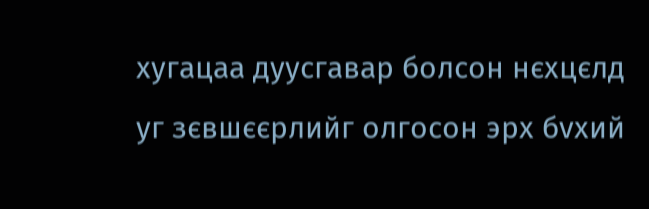хугацаа дуусгавар болсон нєхцєлд уг зєвшєєрлийг олгосон эрх бvхий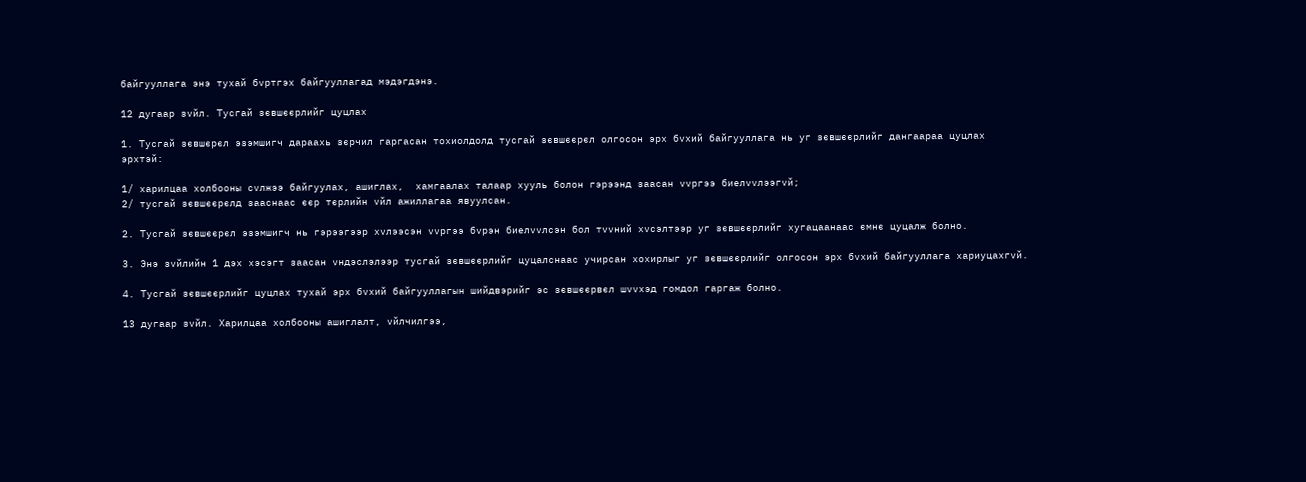байгууллага энэ тухай бvртгэх байгууллагад мэдэгдэнэ.

12 дугаар зvйл. Тусгай зєвшєєрлийг цуцлах

1. Тусгай зєвшєрєл эзэмшигч дараахь зєрчил гаргасан тохиолдолд тусгай зєвшєєрєл олгосон эрх бvхий байгууллага нь уг зєвшєєрлийг дангаараа цуцлах эрхтэй:

1/ харилцаа холбооны сvлжээ байгуулах, ашиглах,  хамгаалах талаар хууль болон гэрээнд заасан vvргээ биелvvлээгvй;
2/ тусгай зєвшєєрєлд зааснаас єєр тєрлийн vйл ажиллагаа явуулсан.

2. Тусгай зєвшєєрєл эзэмшигч нь гэрээгээр хvлээсэн vvргээ бvрэн биелvvлсэн бол тvvний хvсэлтээр уг зєвшєєрлийг хугацаанаас ємнє цуцалж болно.

З. Энэ зvйлийн 1 дэх хэсэгт заасан vндэслэлээр тусгай зєвшєєрлийг цуцалснаас учирсан хохирлыг уг зєвшєєрлийг олгосон эрх бvхий байгууллага хариуцахгvй.

4. Тусгай зєвшєєрлийг цуцлах тухай эрх бvхий байгууллагын шийдвэрийг эс зєвшєєрвєл шvvхэд гомдол гаргаж болно.

13 дугаар зvйл. Харилцаа холбооны ашиглалт, vйлчилгээ,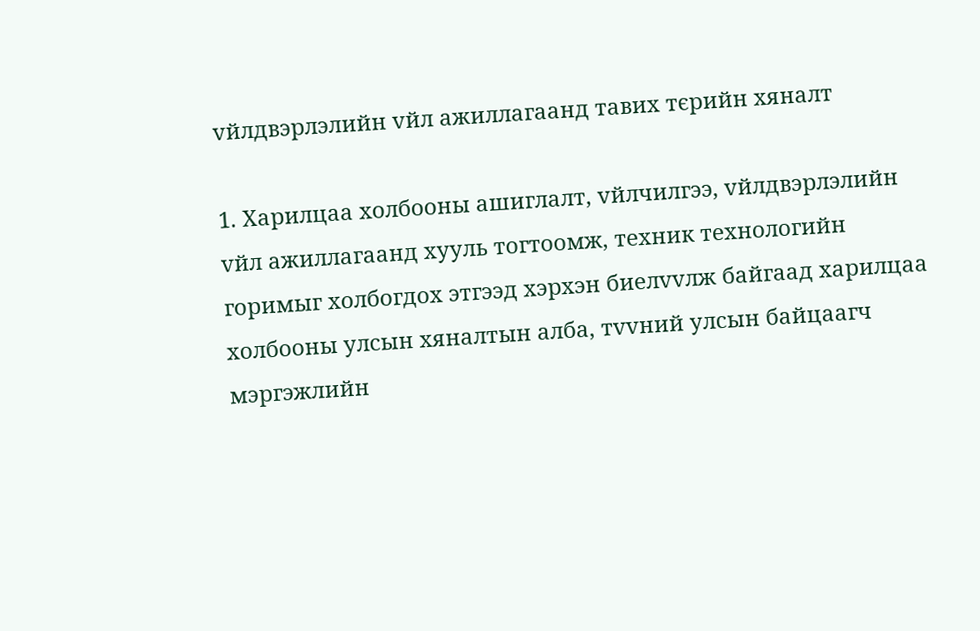vйлдвэрлэлийн vйл ажиллагаанд тавих тєрийн хяналт

1. Харилцаа холбооны ашиглалт, vйлчилгээ, vйлдвэрлэлийн vйл ажиллагаанд хууль тогтоомж, техник технологийн горимыг холбогдох этгээд хэрхэн биелvvлж байгаад харилцаа холбооны улсын хяналтын алба, тvvний улсын байцаагч мэргэжлийн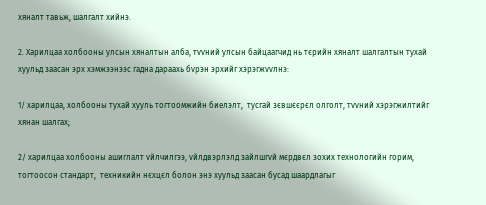хяналт тавьж, шалгалт хийнэ.

2. Харилцаа холбооны улсын хяналтын алба, тvvний улсын байцаагчид нь тєрийн хяналт шалгалтын тухай хуульд заасан эрх хэмжээнээс гадна дараахь бvрэн эрхийг хэрэгжvvлнэ:

1/ харилцаа, холбооны тухай хууль тогтоомжийн биелэлт,  тусгай зєвшєєрєл олголт, тvvний хэрэгжилтийг хянан шалгах;

2/ харилцаа холбооны ашиглалт vйлчилгээ, vйлдвэрлэлд зайлшгvй мєрдвєл зохих технологийн горим, тогтоосон стандарт,  техникийн нєхцєл болон энэ хуульд заасан бусад шаардлагыг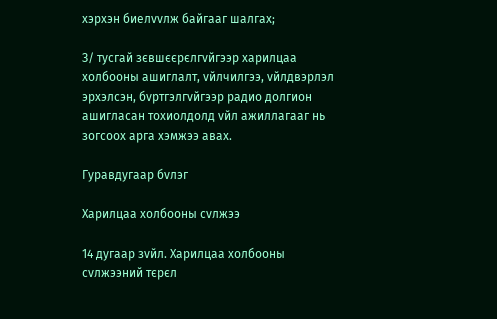хэрхэн биелvvлж байгааг шалгах;

З/ тусгай зєвшєєрєлгvйгээр харилцаа холбооны ашиглалт, vйлчилгээ, vйлдвэрлэл эрхэлсэн, бvртгэлгvйгээр радио долгион ашигласан тохиолдолд vйл ажиллагааг нь зогсоох арга хэмжээ авах.

Гуравдугаар бvлэг

Харилцаа холбооны сvлжээ

14 дугаар зvйл. Харилцаа холбооны сvлжээний тєрєл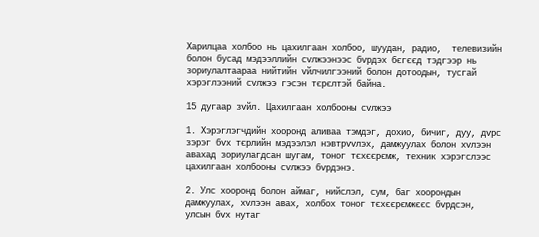Харилцаа холбоо нь цахилгаан холбоо, шуудан, радио,  телевизийн болон бусад мэдээллийн сvлжээнээс бvрдэх бєгєєд тэдгээр нь зориулалтаараа нийтийн vйлчилгээний болон дотоодын, тусгай хэрэглээний сvлжээ гэсэн тєрєлтэй байна.

15 дугаар зvйл. Цахилгаан холбооны сvлжээ

1. Хэрэглэгчдийн хооронд аливаа тэмдэг, дохио, бичиг, дуу, дvрс зэрэг бvх тєрлийн мэдээлэл нэвтрvvлэх, дамжуулах болон хvлээн авахад зориулагдсан шугам, тоног тєхєєрємж, техник хэрэгслээс цахилгаан холбооны сvлжээ бvрдэнэ.

2. Улс хооронд болон аймаг, нийслэл, сум, баг хоорондын дамжуулах, хvлээн авах, холбох тоног тєхєєрємжєєс бvрдсэн, улсын бvх нутаг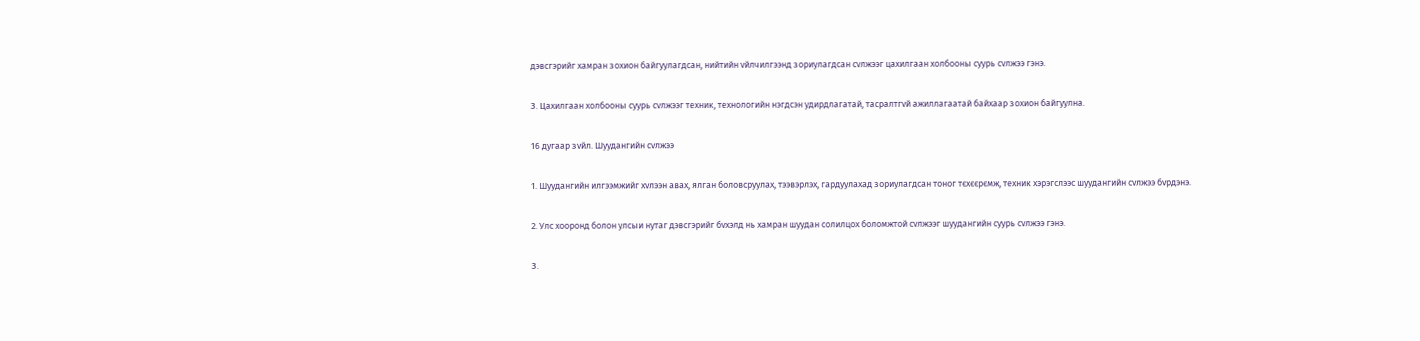дэвсгэрийг хамран зохион байгуулагдсан, нийтийн vйлчилгээнд зориулагдсан сvлжээг цахилгаан холбооны суурь сvлжээ гэнэ.

З. Цахилгаан холбооны суурь сvлжээг техник, технологийн нэгдсэн удирдлагатай, тасралтгvй ажиллагаатай байхаар зохион байгуулна.

16 дугаар зvйл. Шуудангийн сvлжээ

1. Шуудангийн илгээмжийг хvлээн авах, ялган боловсруулах, тээвэрлэх, гардуулахад зориулагдсан тоног тєхєєрємж, техник хэрэгслээс шуудангийн сvлжээ бvрдэнэ.

2. Улс хооронд болон улсыи нутаг дэвсгэрийг бvхэлд нь хамран шуудан солилцох боломжтой сvлжээг шуудангийн суурь сvлжээ гэнэ.

З.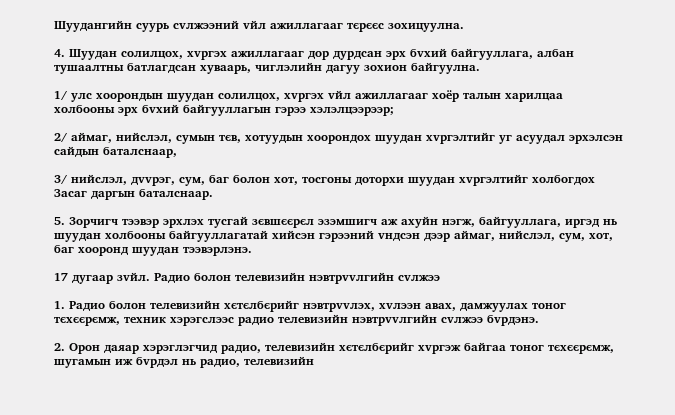Шуудангийн суурь сvлжээний vйл ажиллагааг тєрєєс зохицуулна.

4. Шуудан солилцох, хvргэх ажиллагааг дор дурдсан эрх бvхий байгууллага, албан тушаалтны батлагдсан хуваарь, чиглэлийн дагуу зохион байгуулна.

1/ улс хоорондын шуудан солилцох, хvргэх vйл ажиллагааг хоёр талын харилцаа холбооны эрх бvхий байгууллагын гэрээ хэлэлцээрээр;

2/ аймаг, нийслэл, сумын тєв, хотуудын хоорондох шуудан хvргэлтийг уг асуудал эрхэлсэн сайдын баталснаар,

3/ нийслэл, дvvрэг, сум, баг болон хот, тосгоны доторхи шуудан хvргэлтийг холбогдох Засаг даргын баталснаар.

5. 3орчигч тээвэр эрхлэх тусгай зєвшєєрєл эзэмшигч аж ахуйн нэгж, байгууллага, иргэд нь шуудан холбооны байгууллагатай хийсэн гэрээний vндсэн дээр аймаг, нийслэл, сум, хот, баг хооронд шуудан тээвэрлэнэ.

17 дугаар зvйл. Радио болон телевизийн нэвтрvvлгийн сvлжээ

1. Радио болон телевизийн хєтєлбєрийг нэвтрvvлэх, хvлээн авах, дамжуулах тоног тєхєєрємж, техник хэрэгслээс радио телевизийн нэвтрvvлгийн сvлжээ бvрдэнэ.

2. Орон даяар хэрэглэгчид радио, телевизийн хєтєлбєрийг хvргэж байгаа тоног тєхєєрємж, шугамын иж бvрдэл нь радио, телевизийн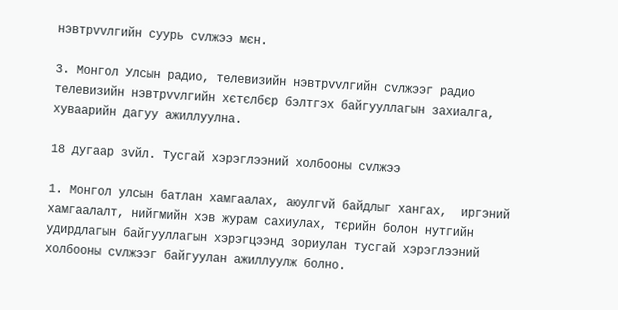нэвтрvvлгийн суурь сvлжээ мєн.

3. Монгол Улсын радио, телевизийн нэвтрvvлгийн сvлжээг радио телевизийн нэвтрvvлгийн хєтєлбєр бэлтгэх байгууллагын захиалга,  хуваарийн дагуу ажиллуулна.

18 дугаар зvйл. Тусгай хэрэглээний холбооны сvлжээ

1. Монгол улсын батлан хамгаалах, аюулгvй байдлыг хангах,  иргэний хамгаалалт, нийгмийн хэв журам сахиулах, тєрийн болон нутгийн удирдлагын байгууллагын хэрэгцээнд зориулан тусгай хэрэглээний холбооны сvлжээг байгуулан ажиллуулж болно.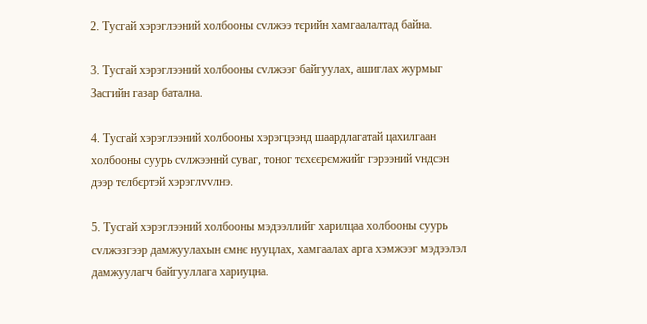2. Тусгай хэрэглээний холбооны сvлжээ тєрийн хамгаалалтад байна.

3. Тусгай хэрэглээний холбооны сvлжээг байгуулах, ашиглах журмыг Засгийн газар батална.

4. Тусгай хэрэглээний холбооны хэрэгцээнд шаардлагатай цахилгаан холбооны суурь сvлжээннй суваг, тоног тєхєєрємжийг гэрээний vндсэн дээр тєлбєртэй хэрэглvvлнэ.

5. Тусгай хэрэглээний холбооны мэдээллийг харилцаа холбооны суурь сvлжэзгээр дамжуулахын ємнє нууцлах, хамгаалах арга хэмжээг мэдээлэл дамжуулагч байгууллага хариуцна.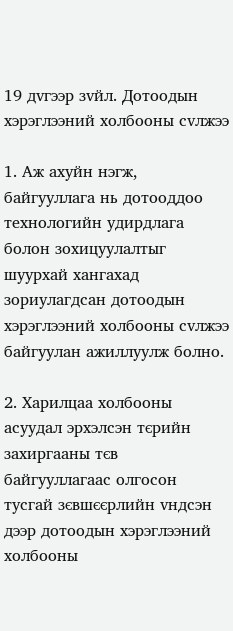19 дvгээр зvйл. Дотоодын хэрэглээний холбооны сvлжээ

1. Аж ахуйн нэгж, байгууллага нь дотооддоо технологийн удирдлага болон зохицуулалтыг шуурхай хангахад зориулагдсан дотоодын хэрэглээний холбооны сvлжээ байгуулан ажиллуулж болно.

2. Харилцаа холбооны асуудал эрхэлсэн тєрийн захиргааны тєв байгууллагаас олгосон тусгай зєвшєєрлийн vндсэн дээр дотоодын хэрэглээний холбооны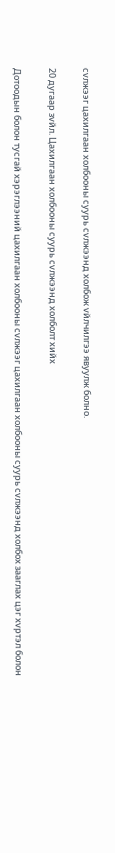сvлжээг цахилгаан холбооны суурь сvлжээнд холбож vйлчилгээ явуулж болно.

20 дугаар зvйл. Цахилгаан холбооны суурь сvлжээнд холболт хийх

Дотоодын болон тусгай хэрэглээний цахилгаан холбооны сvлжээг цахилгаан холбооны суурь сvлжээнд холбох зааглах цэг хvртэл болон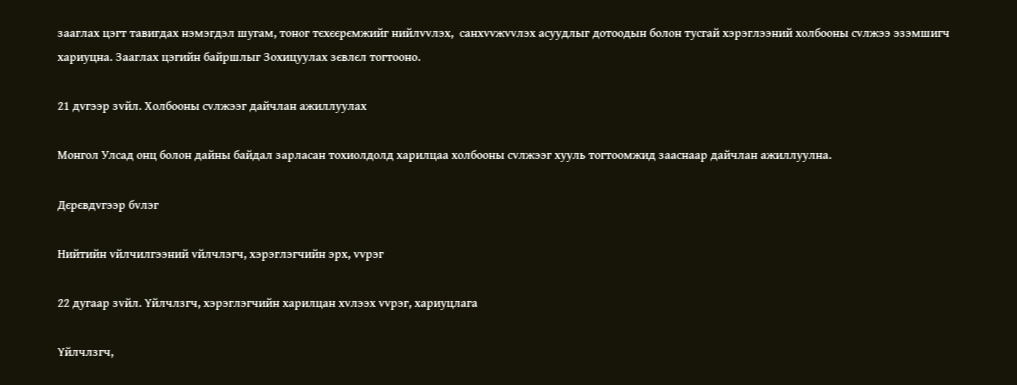зааглах цэгт тавигдах нэмэгдэл шугам, тоног тєхєєрємжийг нийлvvлэх,  санхvvжvvлэх асуудлыг дотоодын болон тусгай хэрэглээний холбооны сvлжээ эзэмшигч хариуцна. Зааглах цэгийн байршлыг Зохицуулах зєвлєл тогтооно.

21 дvгээр зvйл. Холбооны сvлжээг дайчлан ажиллуулах

Монгол Улсад онц болон дайны байдал зарласан тохиолдолд харилцаа холбооны сvлжээг хууль тогтоомжид зааснаар дайчлан ажиллуулна.

Дєрєвдvгээр бvлэг

Нийтийн vйлчилгээний vйлчлэгч, хэрэглэгчийн эрх, vvрэг

22 дугаар зvйл. Yйлчлзгч, хэрэглэгчийн харилцан хvлээх vvрэг, хариуцлага

Yйлчлзгч,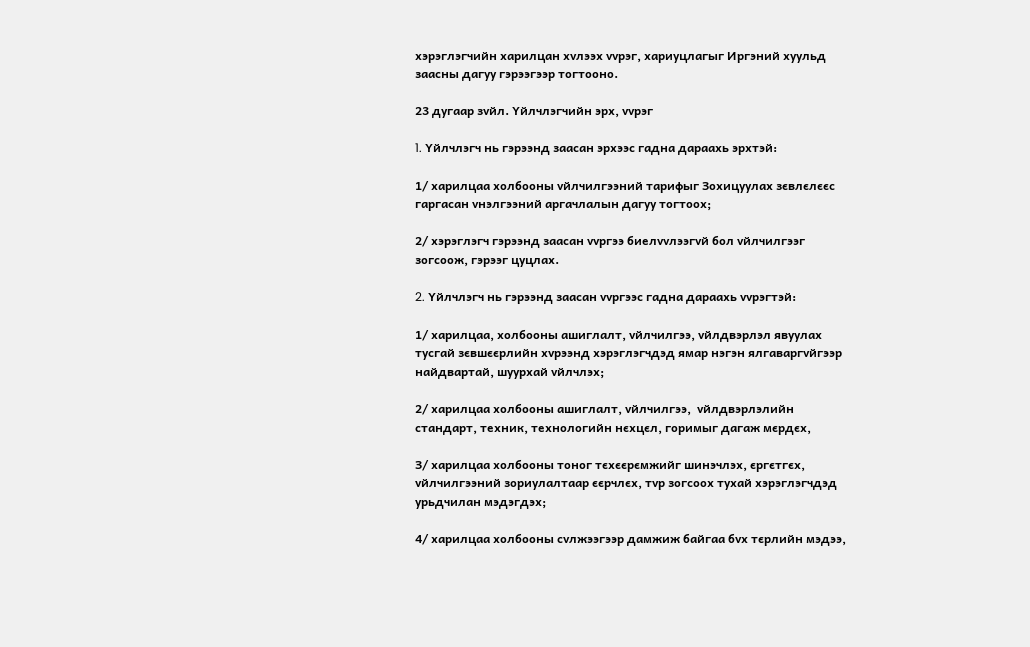хэрэглэгчийн харилцан хvлээх vvрэг, хариуцлагыг Иргэний хуульд заасны дагуу гэрээгээр тогтооно.

23 дугаар зvйл. Yйлчлэгчийн эрх, vvрэг

1. Yйлчлэгч нь гэрээнд заасан эрхээс гадна дараахь эрхтэй:

1/ харилцаа холбооны vйлчилгээний тарифыг Зохицуулах зєвлєлєєс гаргасан vнэлгээний аргачлалын дагуу тогтоох;

2/ хэрэглэгч гэрээнд заасан vvргээ биелvvлээгvй бол vйлчилгээг зогсоож, гэрээг цуцлах.

2. Yйлчлэгч нь гэрээнд заасан vvргээс гадна дараахь vvрэгтэй:

1/ харилцаа, холбооны ашиглалт, vйлчилгээ, vйлдвэрлэл явуулах тусгай зєвшєєрлийн хvрээнд хэрэглэгчдэд ямар нэгэн ялгаваргvйгээр найдвартай, шуурхай vйлчлэх;

2/ харилцаа холбооны ашиглалт, vйлчилгээ,  vйлдвэрлэлийн стандарт, техник, технологийн нєхцєл, горимыг дагаж мєрдєх,

З/ харилцаа холбооны тоног тєхєєрємжийг шинэчлэх, єргєтгєх, vйлчилгээний зориулалтаар єєрчлєх, тvр зогсоох тухай хэрэглэгчдэд урьдчилан мэдэгдэх;

4/ харилцаа холбооны сvлжээгээр дамжиж байгаа бvх тєрлийн мэдээ,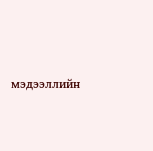мэдээллийн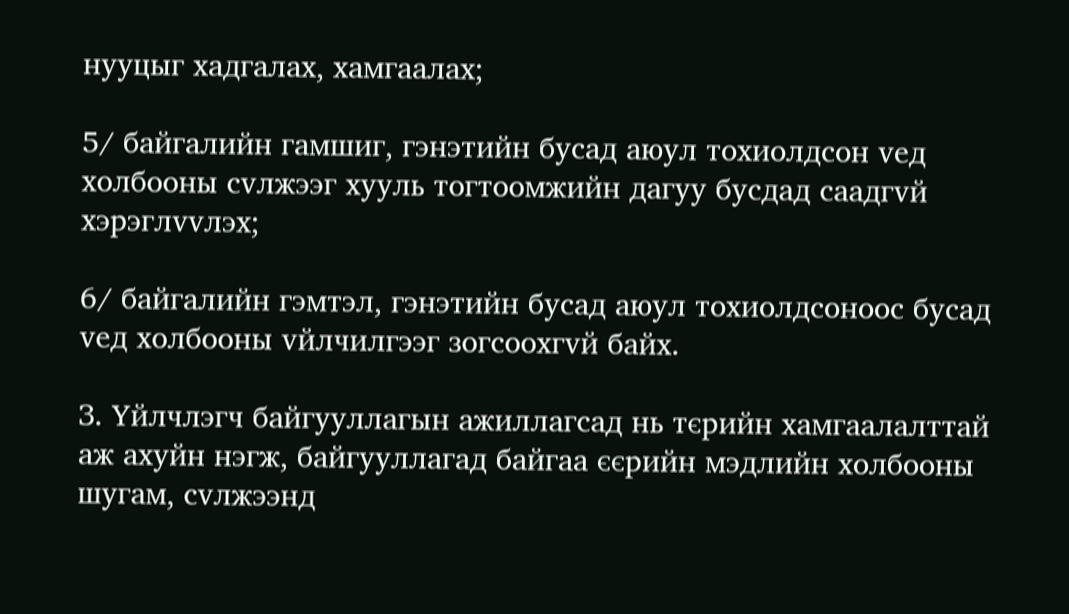нууцыг хадгалах, хамгаалах;

5/ байгалийн гамшиг, гэнэтийн бусад аюул тохиолдсон vед холбооны сvлжээг хууль тогтоомжийн дагуу бусдад саадгvй хэрэглvvлэх;

6/ байгалийн гэмтэл, гэнэтийн бусад аюул тохиолдсоноос бусад vед холбооны vйлчилгээг зогсоохгvй байх.

З. Yйлчлэгч байгууллагын ажиллагсад нь тєрийн хамгаалалттай аж ахуйн нэгж, байгууллагад байгаа єєрийн мэдлийн холбооны шугам, сvлжээнд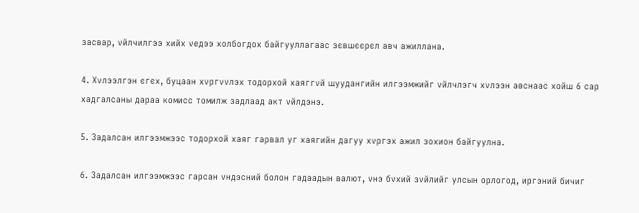засвар, vйлчилгээ хийх vедээ холбогдох байгууллагаас зєвшєєрєл авч ажиллана.

4. Хvлээлгэн єгєх, буцаан хvргvvлэх тодорхой хаяггvй шуудангийн илгээмжийг vйлчлэгч хvлээн авснаас хойш 6 сар хадгалсаны дараа комисс томилж задлаад акт vйлдэнэ.

5. 3адалсан илгээмжээс тодорхой хаяг гарвал уг хаягийн дагуу хvргэх ажил зохион байгуулна.

6. 3адалсан илгээмжээс гарсан vндэсний болон гадаадын валют, vнэ бvхий зvйлийг улсын орлогод, иргэний бичиг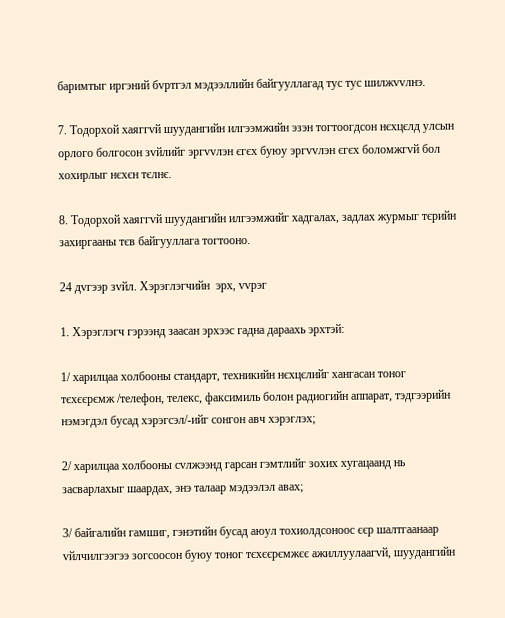баримтыг иргэний бvртгэл мэдээллийн байгууллагад тус тус шилжvvлнэ.

7. Тодорхой хаяггvй шуудангийн илгээмжийн эзэн тогтоогдсон нєхцєлд улсын орлого болгосон зvйлийг эргvvлэн єгєх буюу эргvvлэн єгєх боломжгvй бол хохирлыг нєхєн тєлнє.

8. Тодорхой хаяггvй шуудангийн илгээмжийг хадгалах, задлах журмыг тєрийн захиргааны тєв байгууллага тогтооно.

24 дvгээр зvйл. Хэрэглэгчийн  эрх, vvрэг

1. Хэрэглэгч гэрээнд заасан эрхээс гадна дараахь эрхтэй:

1/ харилцаа холбооны стандарт, техникийн нєхцєлийг хангасан тоног тєхєєрємж /телефон, телекс, факсимиль болон радиогийн аппарат, тэдгээрийн нэмэгдэл бусад хэрэгсэл/-ийг сонгон авч хэрэглэх;

2/ харилцаа холбооны сvлжээнд гарсан гэмтлийг зохих хугацаанд нь засварлахыг шаардах, энэ талаар мэдээлэл авах;

3/ байгалийн гамшиг, гэнэтийн бусад аюул тохиолдсоноос єєр шалтгаанаар vйлчилгээгээ зогсоосон буюу тоног тєхєєрємжєє ажиллуулаагvй, шуудангийн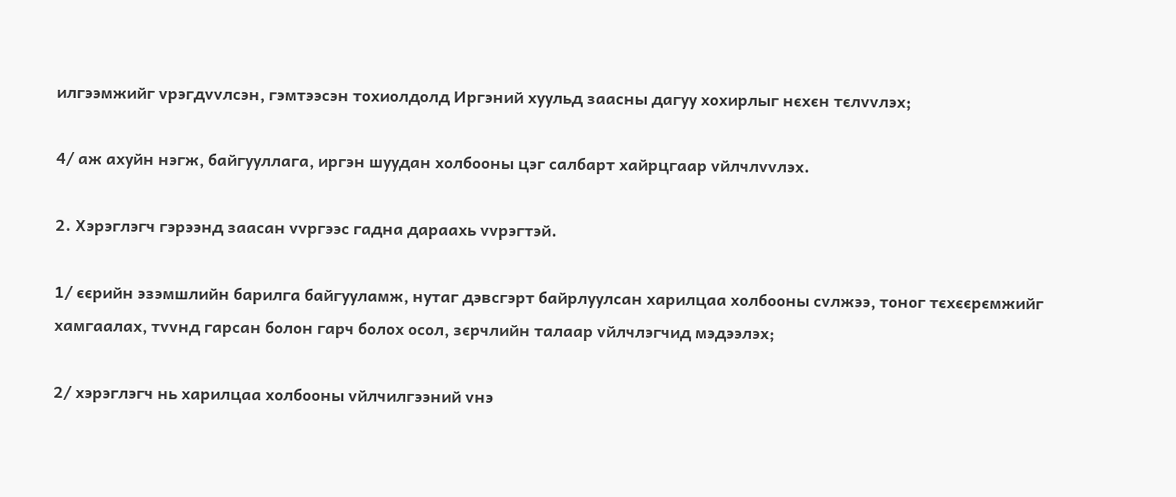илгээмжийг vрэгдvvлсэн, гэмтээсэн тохиолдолд Иргэний хуульд заасны дагуу хохирлыг нєхєн тєлvvлэх;

4/ аж ахуйн нэгж, байгууллага, иргэн шуудан холбооны цэг салбарт хайрцгаар vйлчлvvлэх.

2. Хэрэглэгч гэрээнд заасан vvргээс гадна дараахь vvрэгтэй.

1/ єєрийн эзэмшлийн барилга байгууламж, нутаг дэвсгэрт байрлуулсан харилцаа холбооны сvлжээ, тоног тєхєєрємжийг хамгаалах, тvvнд гарсан болон гарч болох осол, зєрчлийн талаар vйлчлэгчид мэдээлэх;

2/ хэрэглэгч нь харилцаа холбооны vйлчилгээний vнэ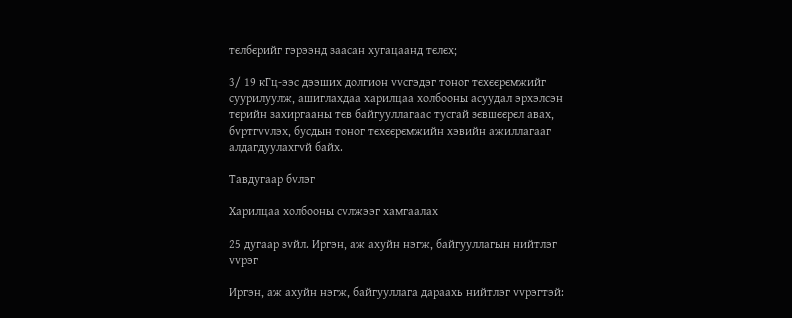тєлбєрийг гэрээнд заасан хугацаанд тєлєх;

3/ 19 кГц-ээс дээших долгион vvсгэдэг тоног тєхєєрємжийг суурилуулж, ашиглахдаа харилцаа холбооны асуудал эрхэлсэн тєрийн захиргааны тєв байгууллагаас тусгай зєвшєєрєл авах, бvртгvvлэх, бусдын тоног тєхєєрємжийн хэвийн ажиллагааг алдагдуулахгvй байх.

Тавдугаар бvлэг

Харилцаа холбооны сvлжээг хамгаалах

25 дугаар зvйл. Иргэн, аж ахуйн нэгж, байгууллагын нийтлэг vvрэг

Иргэн, аж ахуйн нэгж, байгууллага дараахь нийтлэг vvрэгтэй: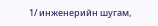1/ инженерийн шугам,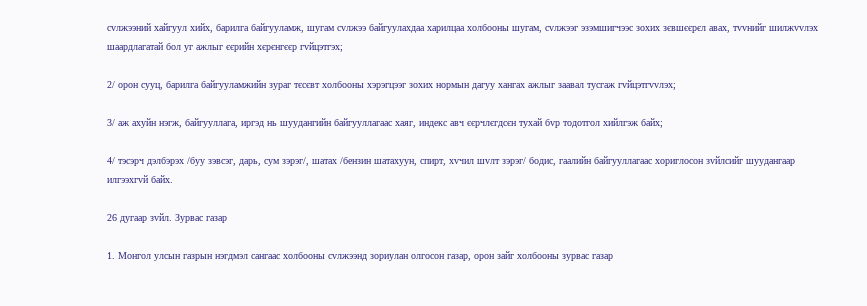сvлжээний хайгуул хийх, барилга байгууламж, шугам сvлжээ байгуулахдаа харилцаа холбооны шугам, сvлжээг эзэмшигчээс зохих зєвшєєрєл авах, тvvнийг шилжvvлэх шаардлагатай бол уг ажлыг єєрийн хєрєнгєєр гvйцэтгэх;

2/ орон сууц, барилга байгууламжийн зураг тєсєвт холбооны хэрэгцээг зохих нормын дагуу хангах ажлыг заавал тусгаж гvйцэтгvvлэх;

3/ аж ахуйн нэгж, байгууллага, иргэд нь шуудангийн байгууллагаас хаяг, индекс авч єєрчлєгдсєн тухай бvр тодотгол хийлгэж байх;

4/ тэсэрч дэлбэрэх /буу зэвсэг, дарь, сум зэрэг/, шатах /бензин шатахуун, спирт, хvчил шvлт зэрэг/ бодис, гаалийн байгууллагаас хориглосон зvйлсийг шуудангаар илгээхгvй байх.

26 дугаар зvйл. Зурвас газар

1. Монгол улсын газрын нэгдмэл сангаас холбооны сvлжээнд зориулан олгосон газар, орон зайг холбооны зурвас газар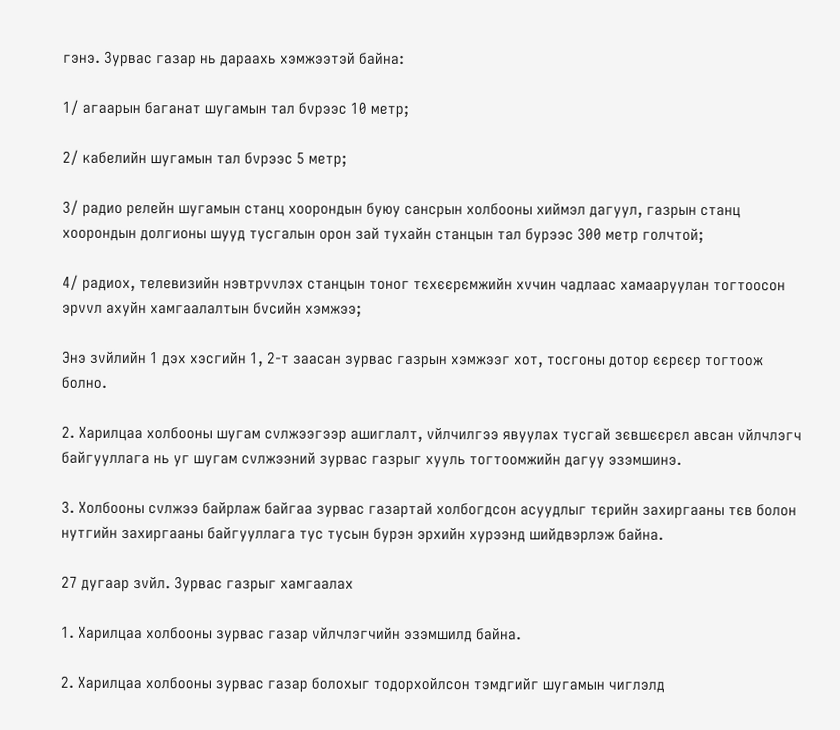гэнэ. Зурвас газар нь дараахь хэмжээтэй байна:

1/ агаарын баганат шугамын тал бvрээс 10 метр;

2/ кабелийн шугамын тал бvрээс 5 метр;

3/ радио релейн шугамын станц хоорондын буюу сансрын холбооны хиймэл дагуул, газрын станц хоорондын долгионы шууд тусгалын орон зай тухайн станцын тал бурээс 300 метр голчтой;

4/ радиоx, телевизийн нэвтрvvлэх станцын тоног тєхєєрємжийн хvчин чадлаас хамааруулан тогтоосон эрvvл ахуйн хамгаалалтын бvсийн хэмжээ;

Энэ зvйлийн 1 дэх хэсгийн 1, 2-т заасан зурвас газрын хэмжээг хот, тосгоны дотор єєрєєр тогтоож болно.

2. Харилцаа холбооны шугам сvлжээгээр ашиглалт, vйлчилгээ явуулах тусгай зєвшєєрєл авсан vйлчлэгч байгууллага нь уг шугам сvлжээний зурвас газрыг хууль тогтоомжийн дагуу эзэмшинэ.

3. Холбооны сvлжээ байрлаж байгаа зурвас газартай холбогдсон асуудлыг тєрийн захиргааны тєв болон нутгийн захиргааны байгууллага тус тусын бурэн эрхийн хурээнд шийдвэрлэж байна.

27 дугаар зvйл. Зурвас газрыг хамгаалах

1. Харилцаа холбооны зурвас газар vйлчлэгчийн эзэмшилд байна.

2. Харилцаа холбооны зурвас газар болохыг тодорхойлсон тэмдгийг шугамын чиглэлд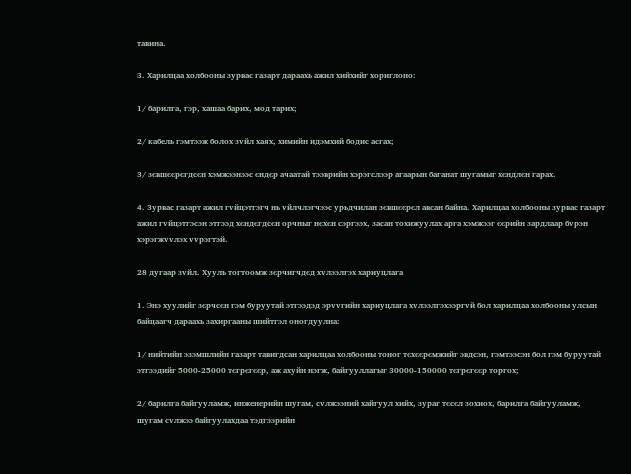тавина.

З. Харилцаа холбооны зурвас газарт дараахь ажил хийхийг хориглоно:

1/ барилга, гэр, хашаа барих, мод тарих;

2/ кабель гэмтээж болох зvйл хаях, химийн идэмхий бодис асгах;

3/ зєвшєєрєгдсєн хэмжээнээс єндєр ачаатай тээврийн хэрэгслээр агаарын баганат шугамыг хєндлєн гарах.

4. 3урвас газарт ажил гvйцэтгэгч нь vйлчлэгчээс урьдчилан зєвшєєрєл авсан байна. Харилцаа холбооны зурвас газарт ажил гvйцэтгэсэн этгээд хєндєгдсєн орчныг нєхєн сэргээх, засан тохижуулах арга хэмжээг єєрийн зардлаар бvрэн хэрэгжvvлэх vvрэгтэй.

28 дугаар зvйл. Хууль тогтоомж зєрчигчдєд хvлээлгэх хариуцлага

1. Энэ хуулийг зєрчсєн гэм буруутай этгээдэд эрvvгийн хариуцлага хvлээлгэхээргvй бол харилцаа холбооны улсын байцаагч дараахь захиргааны шийтгэл оногдуулна:

1/ нийтийн эзэмшлийн газарт тавигдсан харилцаа холбооны тоног тєхєєрємжийг эвдсэн, гэмтээсэн бол гэм буруутай этгээдийг 5000-25000 тєгрєгєєр, аж ахуйн нэгж, байгууллагыг 30000-150000 тєгрєгєєр торгох;

2/ барилга байгууламж, инженерийн шугам, сvлжээний хайгуул хийх, зураг тєсєл зохиох, барилга байгууламж, шугам сvлжээ байгуулахдаа тэдгээрийн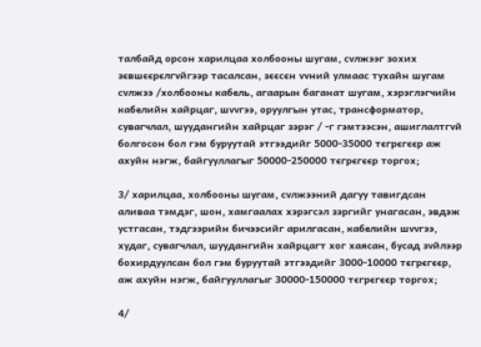талбайд орсон харилцаа холбооны шугам, сvлжээг зохих зєвшєєрєлгvйгээр тасалсан, зєєсєн vvний улмаас тухайн шугам сvлжээ /холбооны кабель, агаарын баганат шугам, хэрэглэгчийн кабелийн хайрцаг, шvvгээ, оруулгын утас, трансформатор, сувагчлал, шуудангийн хайрцаг зэрэг / -г гэмтээсэн, ашиглалтгvй болгосон бол гэм буруутай этгээдийг 5000-35000 тєгрєгєєр аж ахуйн нэгж, байгууллагыг 50000-250000 тєгрєгєєр торгох;

3/ харилцаа, холбооны шугам, сvлжээний дагуу тавигдсан аливаа тэмдэг, шон, хамгаалах хэрэгсэл зэргийг унагасан, эвдэж устгасан, тэдгээрийн бичээсийг арилгасан, кабелийн шvvгээ, худаг, сувагчлал, шуудангийн хайрцагт хог хаясан, бусад зvйлээр бохирдуулсан бол гэм буруутай этгээдийг 3000-10000 тєгрєгєєр, аж ахуйн нэгж, байгууллагыг 30000-150000 тєгрєгєєр торгох;

4/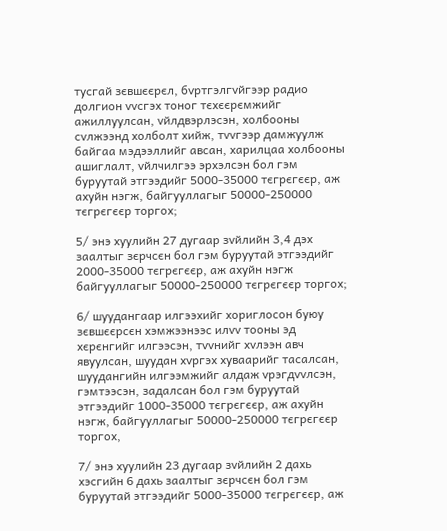тусгай зєвшєєрєл, бvртгэлгvйгээр радио долгион vvсгэх тоног тєхєєрємжийг ажиллуулсан, vйлдвэрлэсэн, холбооны сvлжээнд холболт хийж, тvvгээр дамжуулж байгаа мэдээллийг авсан, харилцаа холбооны ашиглалт, vйлчилгээ эрхэлсэн бол гэм буруутай этгээдийг 5000-35000 тєгрєгєєр, аж ахуйн нэгж, байгууллагыг 50000-250000 тєгрєгєєр торгох;

5/ энэ хуулийн 27 дугаар зvйлийн 3,4 дэх заалтыг зєрчсєн бол гэм буруутай этгээдийг 2000-35000 тєгрєгєєр, аж ахуйн нэгж байгууллагыг 50000-250000 тєгрєгєєр торгох;

6/ шуудангаар илгээхийг хориглосон буюу зєвшєєрсєн хэмжээнээс илvv тооны эд хєрєнгийг илгээсэн, тvvнийг хvлээн авч явуулсан, шуудан хvргэх хуваарийг тасалсан, шуудангийн илгээмжийг алдаж vрэгдvvлсэн, гэмтээсэн, задалсан бол гэм буруутай этгээдийг 1000-35000 тєгрєгєєр, аж ахуйн нэгж, байгууллагыг 50000-250000 тєгрєгєєр торгох,

7/ энэ хуулийн 23 дугаар зvйлийн 2 дахь хэсгийн 6 дахь заалтыг зєрчсєн бол гэм буруутай этгээдийг 5000-35000 тєгрєгєєр, аж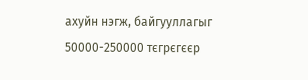ахуйн нэгж, байгууллагыг 50000-250000 тєгрєгєєр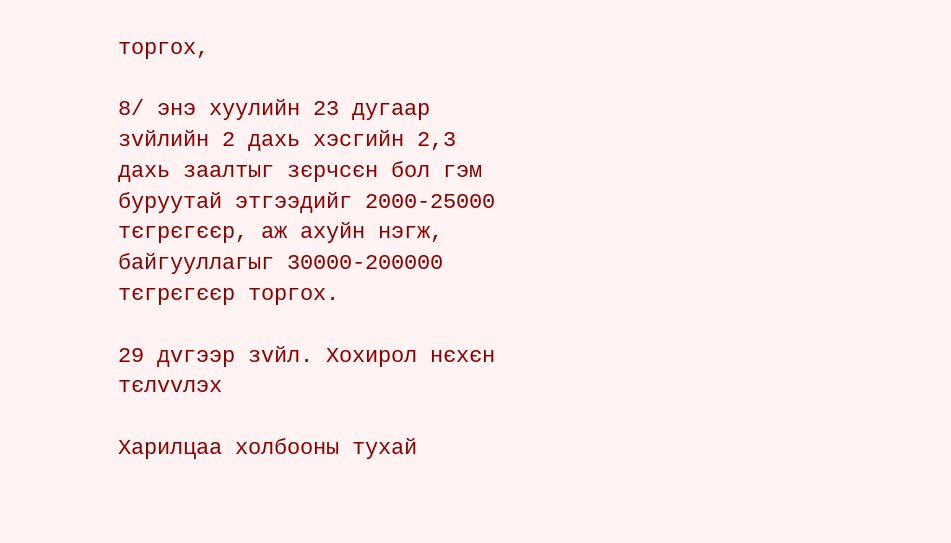торгох,

8/ энэ хуулийн 23 дугаар зvйлийн 2 дахь хэсгийн 2,3 дахь заалтыг зєрчсєн бол гэм буруутай этгээдийг 2000-25000 тєгрєгєєр, аж ахуйн нэгж, байгууллагыг 30000-200000 тєгрєгєєр торгох.

29 дvгээр зvйл. Хохирол нєхєн тєлvvлэх

Харилцаа холбооны тухай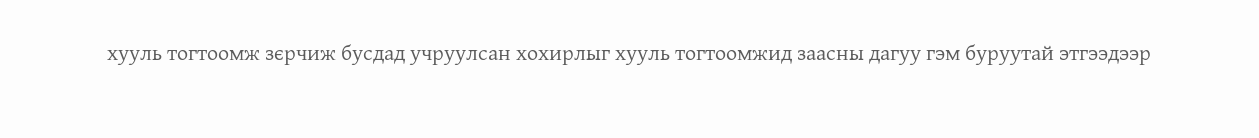хууль тогтоомж зєрчиж бусдад учруулсан хохирлыг хууль тогтоомжид заасны дагуу гэм буруутай этгээдээр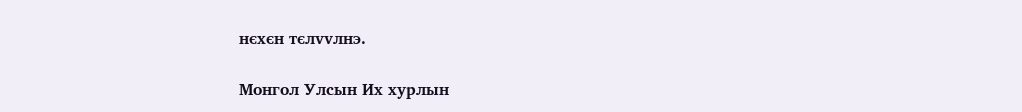нєхєн тєлvvлнэ.

Монгол Улсын Их хурлын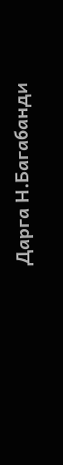Дарга Н.Багабанди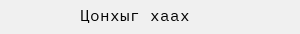Цонхыг хаах